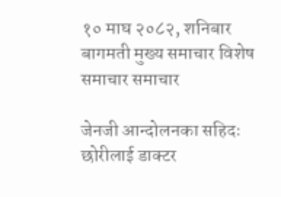१० माघ २०८२, शनिबार
बागमती मुख्‍य समाचार विशेष समाचार समाचार

जेनजी आन्दोलनका सहिदः छोरीलाई डाक्टर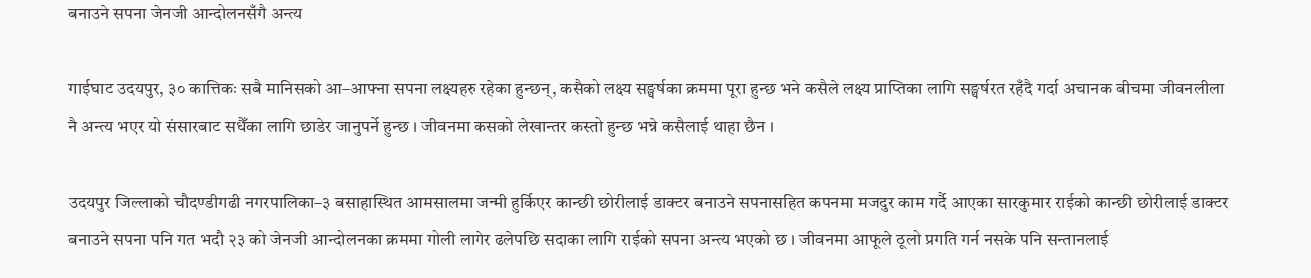बनाउने सपना जेनजी आन्दोलनसँगै अन्त्य

गाईघाट उदयपुर, ३० कात्तिकः सबै मानिसको आ–आफ्ना सपना लक्ष्यहरु रहेका हुन्छन्, कसैको लक्ष्य सङ्घर्षका क्रममा पूरा हुन्छ भने कसैले लक्ष्य प्राप्तिका लागि सङ्घर्षरत रहँदै गर्दा अचानक बीचमा जीवनलीला नै अन्त्य भएर यो संसारबाट सधैँका लागि छाडेर जानुपर्ने हुन्छ । जीवनमा कसको लेखान्तर कस्तो हुन्छ भन्ने कसैलाई थाहा छैन ।

उदयपुर जिल्लाको चौदण्डीगढी नगरपालिका–३ बसाहास्थित आमसालमा जन्मी हुर्किएर कान्छी छोरीलाई डाक्टर बनाउने सपनासहित कपनमा मजदुर काम गर्दै आएका सारकुमार राईको कान्छी छोरीलाई डाक्टर बनाउने सपना पनि गत भदौ २३ को जेनजी आन्दोलनका क्रममा गोली लागेर ढलेपछि सदाका लागि राईको सपना अन्त्य भएको छ । जीवनमा आफूले ठूलो प्रगति गर्न नसके पनि सन्तानलाई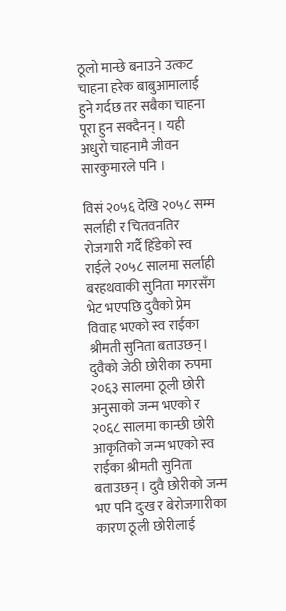ठूलो मान्छे बनाउने उत्कट चाहना हरेक बाबुआमालाई हुने गर्दछ तर सबैका चाहना पूरा हुन सक्दैनन् । यही अधुरो चाहनामै जीवन सारकुमारले पनि ।

विसं २०५६ देखि २०५८ सम्म सर्लाही र चितवनतिर रोजगारी गर्दै हिँडेको स्व राईले २०५८ सालमा सर्लाही बरहथवाकी सुनिता मगरसँग भेट भएपछि दुवैको प्रेम विवाह भएको स्व राईका श्रीमती सुनिता बताउछन्। दुवैको जेठी छोरीका रुपमा २०६३ सालमा ठूली छोरी अनुसाको जन्म भएको र २०६८ सालमा कान्छी छोरी आकृतिको जन्म भएको स्व राईका श्रीमती सुनिता बताउछन् । दुवै छोरीको जन्म भए पनि दुःख र बेरोजगारीका कारण ठूली छोरीलाई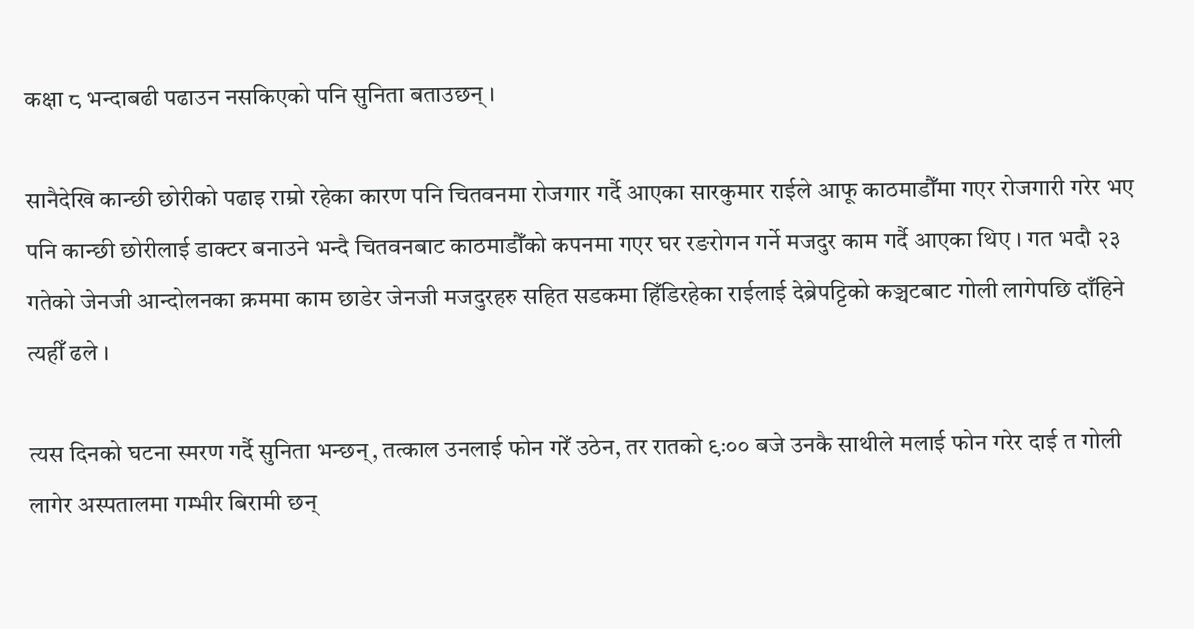कक्षा ८ भन्दाबढी पढाउन नसकिएको पनि सुनिता बताउछन् ।

सानैदेखि कान्छी छोरीको पढाइ राम्रो रहेका कारण पनि चितवनमा रोजगार गर्दै आएका सारकुमार राईले आफू काठमाडौँमा गएर रोजगारी गरेर भए पनि कान्छी छोरीलाई डाक्टर बनाउने भन्दै चितवनबाट काठमाडौँको कपनमा गएर घर रङरोगन गर्ने मजदुर काम गर्दै आएका थिए । गत भदौ २३ गतेको जेनजी आन्दोलनका क्रममा काम छाडेर जेनजी मजदुरहरु सहित सडकमा हिँडिरहेका राईलाई देब्रेपट्टिको कञ्चटबाट गोली लागेपछि दाँहिने त्यहीँ ढले ।

त्यस दिनको घटना स्मरण गर्दै सुनिता भन्छन्, तत्काल उनलाई फोन गरेँ उठेन, तर रातको ९ः०० बजे उनकै साथीले मलाई फोन गरेर दाई त गोली लागेर अस्पतालमा गम्भीर बिरामी छन्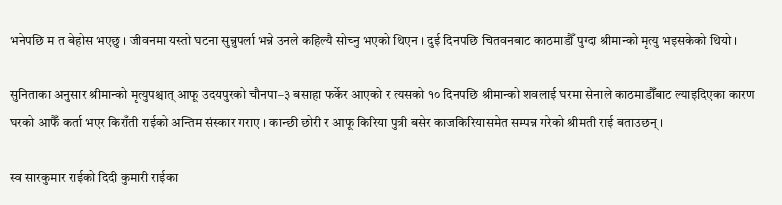भनेपछि म त बेहोस भएछु । जीवनमा यस्तो घटना सुन्नुपर्ला भन्ने उनले कहिल्यै सोच्नु भएको थिएन । दुई दिनपछि चितवनबाट काठमाडौँ पुग्दा श्रीमान्को मृत्यु भइसकेको थियो ।

सुनिताका अनुसार श्रीमान्को मृत्युपश्चात् आफू उदयपुरको चौनपा–३ बसाहा फर्केर आएको र त्यसको १० दिनपछि श्रीमान्को शवलाई घरमा सेनाले काठमाडौँबाट ल्याइदिएका कारण घरको आफैँ कर्ता भएर किराँती राईको अन्तिम संस्कार गराए । कान्छी छोरी र आफू किरिया पुत्री बसेर काजकिरियासमेत सम्पन्न गरेको श्रीमती राई बताउछन् ।

स्व सारकुमार राईको दिदी कुमारी राईका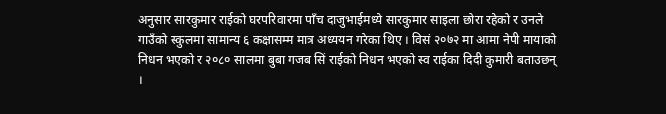अनुसार सारकुमार राईको घरपरिवारमा पाँच दाजुभाईमध्ये सारकुमार साइला छोरा रहेको र उनले गाउँको स्कुलमा सामान्य ६ कक्षासम्म मात्र अध्ययन गरेका थिए । विसं २०७२ मा आमा नेपी मायाको निधन भएको र २०८० सालमा बुबा गजब सिं राईको निधन भएको स्व राईका दिदी कुमारी बताउछन् ।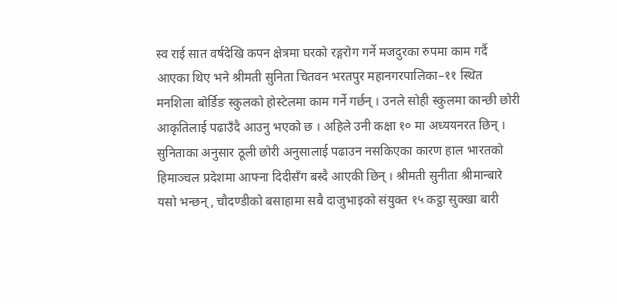स्व राई सात वर्षदेखि कपन क्षेत्रमा घरको रङ्गरोग गर्ने मजदुरका रुपमा काम गर्दै आएका थिए भने श्रीमती सुनिता चितवन भरतपुर महानगरपालिका–११ स्थित मनशिला बोर्डिङ स्कुलको होस्टेलमा काम गर्ने गर्छन् । उनले सोही स्कुलमा कान्छी छोरी आकृतिलाई पढाउँदै आउनु भएको छ । अहिले उनी कक्षा १० मा अध्ययनरत छिन् । सुनिताका अनुसार ठूली छोरी अनुसालाई पढाउन नसकिएका कारण हाल भारतको हिमाञ्चल प्रदेशमा आफ्ना दिदीसँग बस्दै आएकी छिन् । श्रीमती सुनीता श्रीमान्बारे यसो भन्छन्, चौदण्डीको बसाहामा सबै दाजुभाइको संयुक्त १५ कट्ठा सुक्खा बारी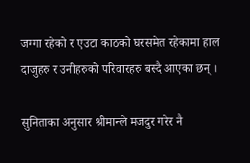जग्गा रहेको र एउटा काठको घरसमेत रहेकामा हाल दाजुहरु र उनीहरुको परिवारहरु बस्दै आएका छन् ।

सुनिताका अनुसार श्रीमान्ले मजदुर गरेर नै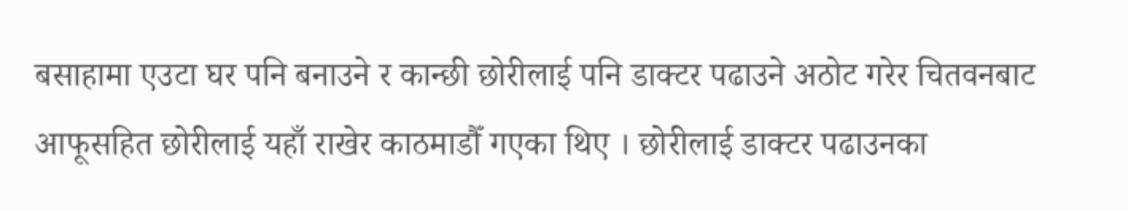बसाहामा एउटा घर पनि बनाउने र कान्छी छोरीलाई पनि डाक्टर पढाउने अठोट गरेर चितवनबाट आफूसहित छोरीलाई यहाँ राखेर काठमाडौँ गएका थिए । छोरीलाई डाक्टर पढाउनका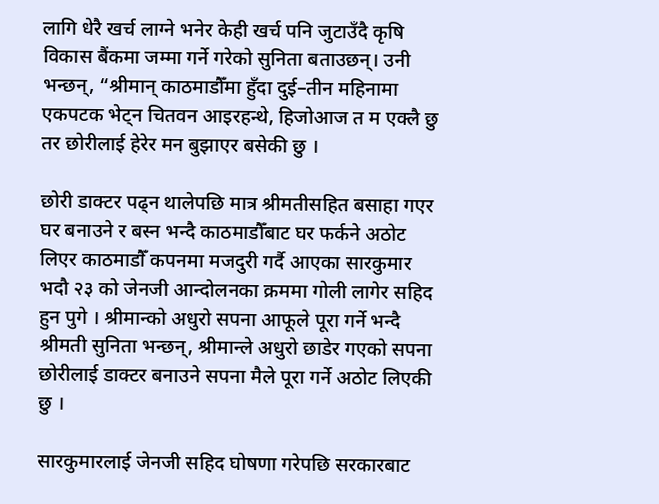लागि धेरै खर्च लाग्ने भनेर केही खर्च पनि जुटाउँदै कृषि विकास बैंकमा जम्मा गर्ने गरेको सुनिता बताउछन्। उनी भन्छन्, “श्रीमान् काठमाडौँमा हुँदा दुई–तीन महिनामा एकपटक भेट्न चितवन आइरहन्थे, हिजोआज त म एक्लै छु तर छोरीलाई हेरेर मन बुझाएर बसेकी छु ।

छोरी डाक्टर पढ्न थालेपछि मात्र श्रीमतीसहित बसाहा गएर घर बनाउने र बस्न भन्दै काठमाडौँबाट घर फर्कने अठोट लिएर काठमाडौँ कपनमा मजदुरी गर्दै आएका सारकुमार भदौ २३ को जेनजी आन्दोलनका क्रममा गोली लागेर सहिद हुन पुगे । श्रीमान्को अधुरो सपना आफूले पूरा गर्ने भन्दै श्रीमती सुनिता भन्छन्, श्रीमान्ले अधुरो छाडेर गएको सपना छोरीलाई डाक्टर बनाउने सपना मैले पूरा गर्ने अठोट लिएकी छु ।

सारकुमारलाई जेनजी सहिद घोषणा गरेपछि सरकारबाट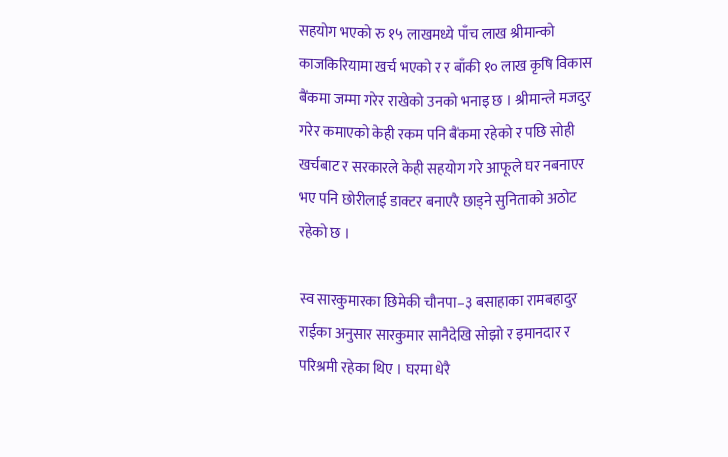सहयोग भएको रु १५ लाखमध्ये पाँच लाख श्रीमान्को काजकिरियामा खर्च भएको र र बाँकी १० लाख कृषि विकास बैंकमा जम्मा गरेर राखेको उनको भनाइ छ । श्रीमान्ले मजदुर गरेर कमाएको केही रकम पनि बैंकमा रहेको र पछि सोही खर्चबाट र सरकारले केही सहयोग गरे आफूले घर नबनाएर भए पनि छोरीलाई डाक्टर बनाएरै छाड्ने सुनिताको अठोट रहेको छ ।

स्व सारकुमारका छिमेकी चौनपा–३ बसाहाका रामबहादुर राईका अनुसार सारकुमार सानैदेखि सोझो र इमानदार र परिश्रमी रहेका थिए । घरमा धेरै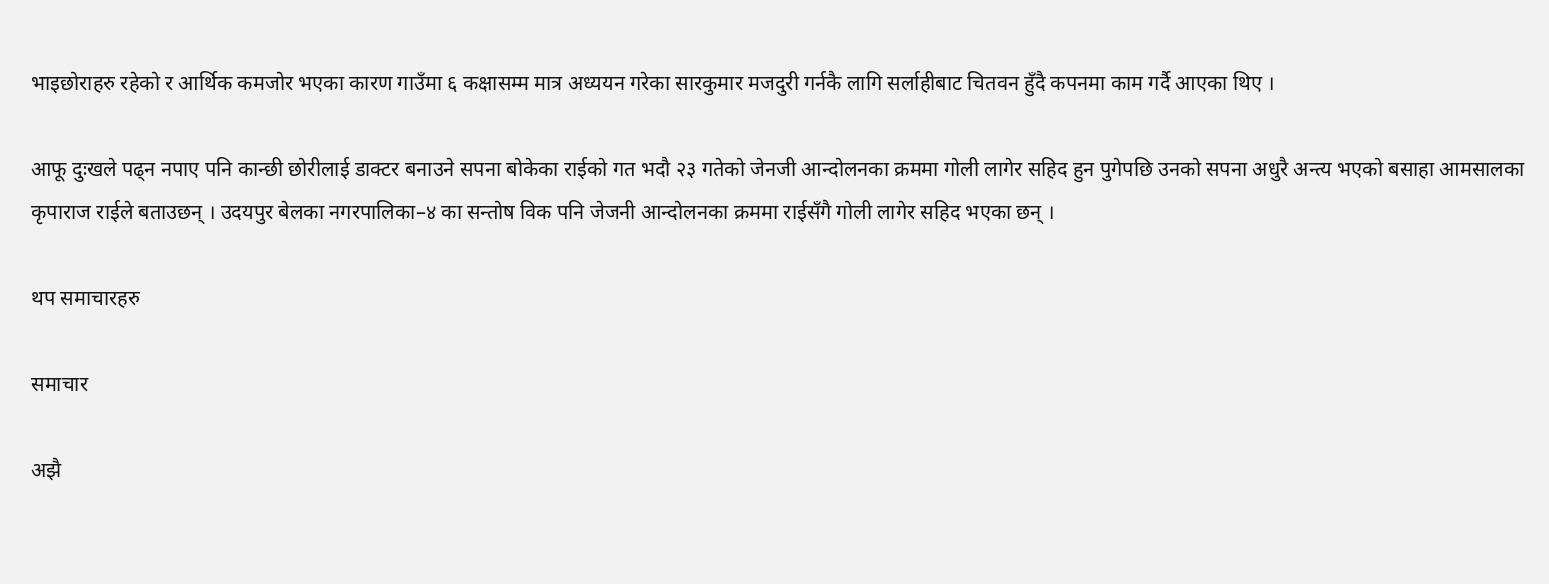भाइछोराहरु रहेको र आर्थिक कमजोर भएका कारण गाउँमा ६ कक्षासम्म मात्र अध्ययन गरेका सारकुमार मजदुरी गर्नकै लागि सर्लाहीबाट चितवन हुँदै कपनमा काम गर्दै आएका थिए ।

आफू दुःखले पढ्न नपाए पनि कान्छी छोरीलाई डाक्टर बनाउने सपना बोकेका राईको गत भदौ २३ गतेको जेनजी आन्दोलनका क्रममा गोली लागेर सहिद हुन पुगेपछि उनको सपना अधुरै अन्त्य भएको बसाहा आमसालका कृपाराज राईले बताउछन् । उदयपुर बेलका नगरपालिका–४ का सन्तोष विक पनि जेजनी आन्दोलनका क्रममा राईसँगै गोली लागेर सहिद भएका छन् ।

थप समाचारहरु

समाचार

अझै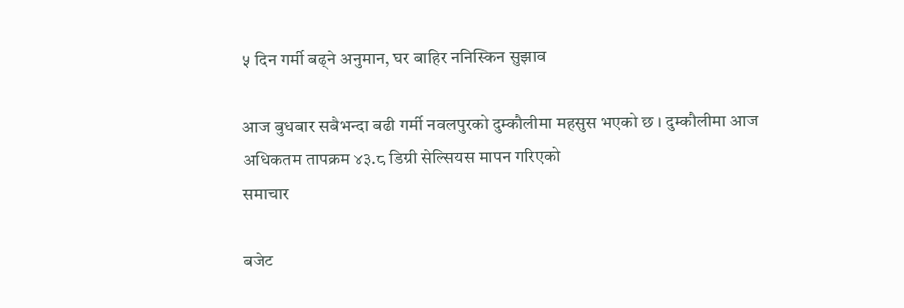५ दिन गर्मी बढ्ने अनुमान, घर बाहिर ननिस्किन सुझाव

आज बुधबार सबैभन्दा बढी गर्मी नवलपुरको दुम्कौलीमा महसुस भएको छ । दुम्कौलीमा आज अधिकतम तापक्रम ४३.८ डिग्री सेल्सियस मापन गरिएको
समाचार

बजेट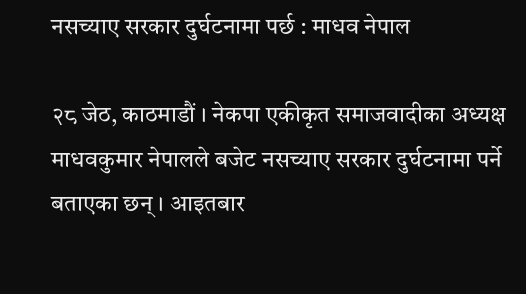नसच्याए सरकार दुर्घटनामा पर्छ : माधव नेपाल

२८ जेठ, काठमाडौं । नेकपा एकीकृत समाजवादीका अध्यक्ष माधवकुमार नेपालले बजेट नसच्याए सरकार दुर्घटनामा पर्ने बताएका छन् । आइतबार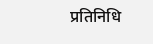प्रतिनिधि